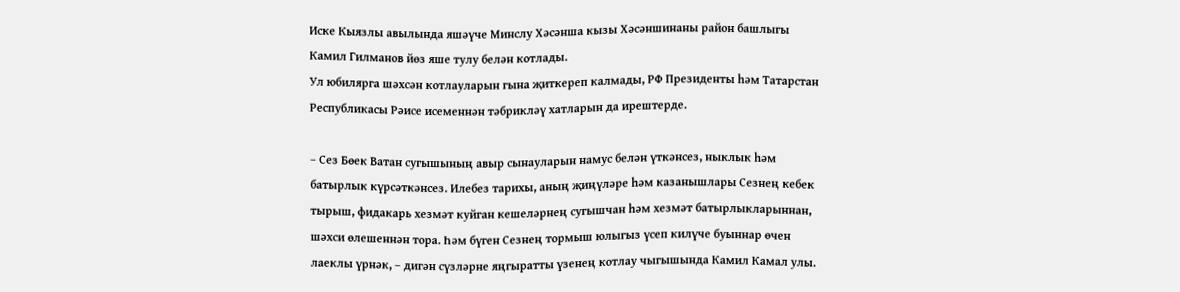Иске Кыязлы авылында яшәүче Минслу Хәсәнша кызы Хәсәншинаны район башлыгы Камил Гилманов йөз яше тулу белән котлады.
Ул юбилярга шәхсән котлауларын гына җиткереп калмады, РФ Президенты һәм Татарстан Республикасы Рәисе исеменнән тәбрикләү хатларын да ирештерде.

– Сез Бөек Ватан сугышының авыр сынауларын намус белән үткәнсез, ныклык һәм батырлык күрсәткәнсез. Илебез тарихы, аның җиңүләре һәм казанышлары Сезнең кебек тырыш, фидакарь хезмәт куйган кешеләрнең сугышчан һәм хезмәт батырлыкларыннан, шәхси өлешеннән тора. Һәм бүген Сезнең тормыш юлыгыз үсеп килүче буыннар өчен лаеклы үрнәк, – дигән сүзләрне яңгыратты үзенең котлау чыгышында Камил Камал улы.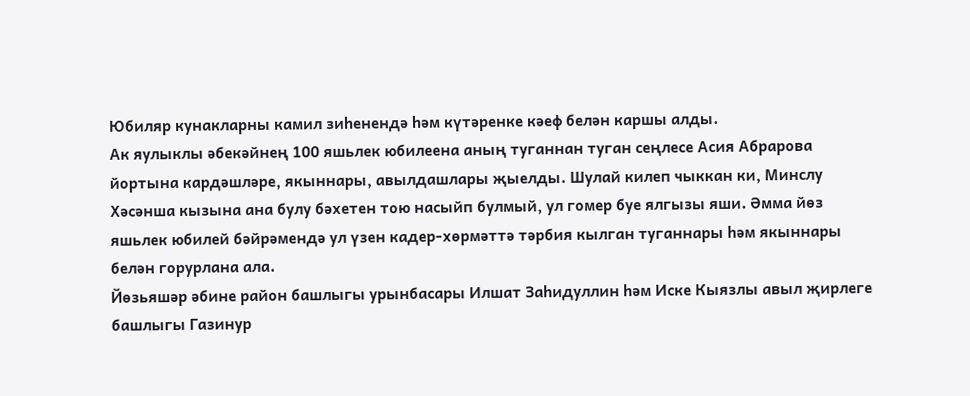Юбиляр кунакларны камил зиһенендә һәм күтәренке кәеф белән каршы алды.
Ак яулыклы әбекәйнең 100 яшьлек юбилеена аның туганнан туган сеңлесе Асия Абрарова йортына кардәшләре, якыннары, авылдашлары җыелды. Шулай килеп чыккан ки, Минслу Хәсәнша кызына ана булу бәхетен тою насыйп булмый, ул гомер буе ялгызы яши. Әмма йөз яшьлек юбилей бәйрәмендә ул үзен кадер-хөрмәттә тәрбия кылган туганнары һәм якыннары белән горурлана ала.
Йөзьяшәр әбине район башлыгы урынбасары Илшат Заһидуллин һәм Иске Кыязлы авыл җирлеге башлыгы Газинур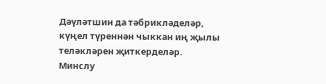Дәүләтшин да тәбрикләделәр, күңел түреннән чыккан иң җылы теләкләрен җиткерделәр.
Минслу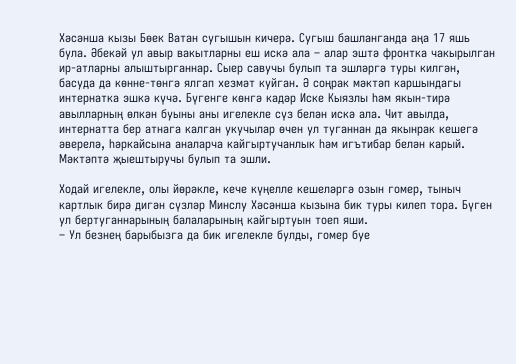Хәсәнша кызы Бөек Ватан сугышын кичерә. Сугыш башланганда аңа 17 яшь була. Әбекәй ул авыр вакытларны еш искә ала – алар эштә фронтка чакырылган ир-атларны алыштырганнар. Сыер савучы булып та эшләргә туры килгән, басуда да көнне-төнгә ялгап хезмәт куйган. Ә соңрак мәктәп каршындагы интернатка эшкә күчә. Бүгенге көнгә кадәр Иске Кыязлы һәм якын-тирә авылларның өлкән буыны аны игелекле сүз белән искә ала. Чит авылда, интернатта бер атнага калган укучылар өчен ул туганнан да якынрак кешегә әверелә, һәркайсына аналарча кайгыртучанлык һәм игътибар белән карый. Мәктәптә җыештыручы булып та эшли.

Ходай игелекле, олы йөрәкле, кече күңелле кешеләргә озын гомер, тыныч картлык бирә дигән сүзләр Минслу Хәсәнша кызына бик туры килеп тора. Бүген ул бертуганнарының балаларының кайгыртуын тоеп яши.
– Ул безнең барыбызга да бик игелекле булды, гомер буе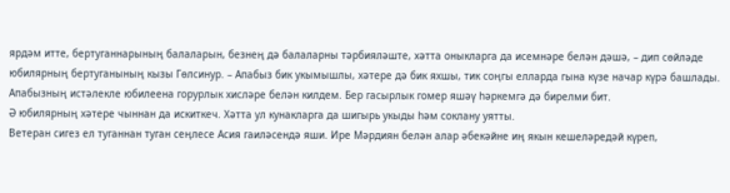ярдәм итте, бертуганнарының балаларын, безнең дә балаларны тәрбияләште, хәтта оныкларга да исемнәре белән дәшә, – дип сөйләде юбилярның бертуганының кызы Гөлсинур. – Апабыз бик укымышлы, хәтере дә бик яхшы, тик соңгы елларда гына күзе начар күрә башлады. Апабызның истәлекле юбилеена горурлык хисләре белән килдем. Бер гасырлык гомер яшәү һәркемгә дә бирелми бит.
Ә юбилярның хәтере чыннан да искиткеч. Хәтта ул кунакларга да шигырь укыды һәм соклану уятты.
Ветеран сигез ел туганнан туган сеңлесе Асия гаиләсендә яши. Ире Мәрдиян белән алар әбекәйне иң якын кешеләредәй күреп,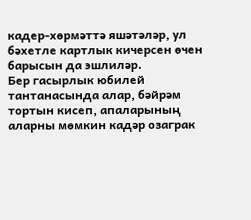кадер-хөрмәттә яшәтәләр, ул бәхетле картлык кичерсен өчен барысын да эшлиләр.
Бер гасырлык юбилей тантанасында алар, бәйрәм тортын кисеп, апаларының аларны мөмкин кадәр озаграк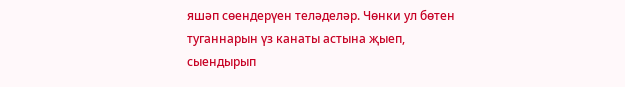яшәп сөендерүен теләделәр. Чөнки ул бөтен туганнарын үз канаты астына җыеп, сыендырып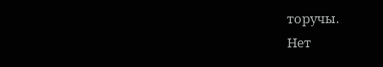торучы.
Нет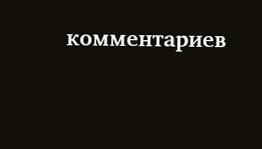комментариев